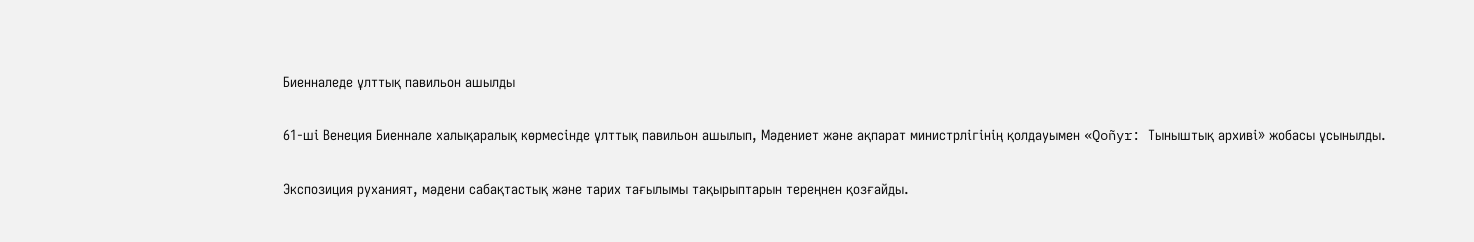Биенналеде ұлттық павильон ашылды

61-ші Венеция Биеннале халықаралық көрмесінде ұлттық павильон ашылып, Мәдениет және ақпарат министрлігінің қолдауымен «Qoñyr: Тыныштық архиві» жобасы ұсынылды.

Экспозиция руханият, мәдени сабақтастық және тарих тағылымы тақырыптарын тереңнен қозғайды.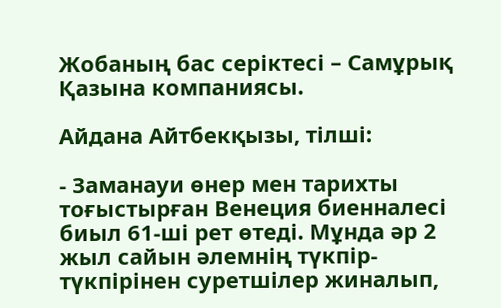Жобаның бас серіктесі – Самұрық Қазына компаниясы.

Айдана Айтбекқызы, тілші:

- Заманауи өнер мен тарихты тоғыстырған Венеция биенналесі биыл 61-ші рет өтеді. Мұнда әр 2 жыл сайын әлемнің түкпір-түкпірінен суретшілер жиналып,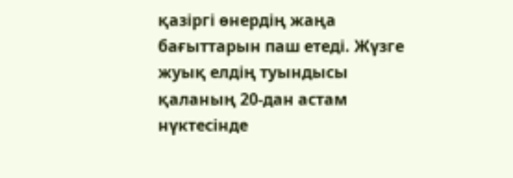қазіргі өнердің жаңа бағыттарын паш етеді. Жүзге жуық елдің туындысы қаланың 20-дан астам нүктесінде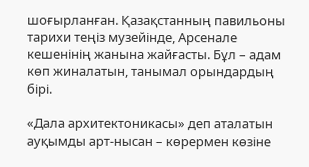шоғырланған. Қазақстанның павильоны тарихи теңіз музейінде, Арсенале кешенінің жанына жайғасты. Бұл – адам көп жиналатын, танымал орындардың бірі.

«Дала архитектоникасы» деп аталатын ауқымды арт-нысан – көрермен көзіне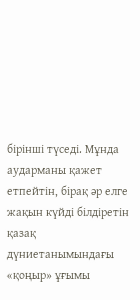бірінші түседі. Мұнда аударманы қажет етпейтін, бірақ әр елге жақын күйді білдіретін қазақ дүниетанымындағы «қоңыр» ұғымы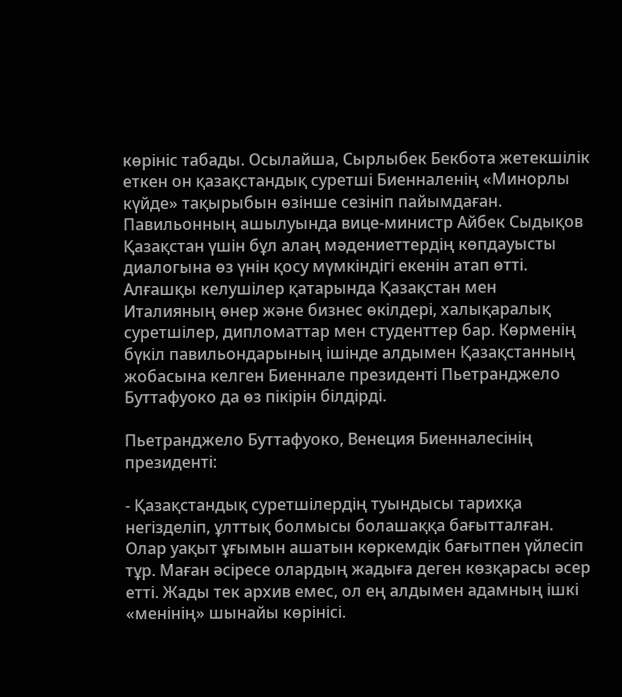көрініс табады. Осылайша, Сырлыбек Бекбота жетекшілік еткен он қазақстандық суретші Биенналенің «Минорлы күйде» тақырыбын өзінше сезініп пайымдаған. Павильонның ашылуында вице-министр Айбек Сыдықов Қазақстан үшін бұл алаң мәдениеттердің көпдауысты диалогына өз үнін қосу мүмкіндігі екенін атап өтті. Алғашқы келушілер қатарында Қазақстан мен Италияның өнер және бизнес өкілдері, халықаралық суретшілер, дипломаттар мен студенттер бар. Көрменің бүкіл павильондарының ішінде алдымен Қазақстанның жобасына келген Биеннале президенті Пьетранджело Буттафуоко да өз пікірін білдірді.

Пьетранджело Буттафуоко, Венеция Биенналесінің президенті:

- Қазақстандық суретшілердің туындысы тарихқа негізделіп, ұлттық болмысы болашаққа бағытталған. Олар уақыт ұғымын ашатын көркемдік бағытпен үйлесіп тұр. Маған әсіресе олардың жадыға деген көзқарасы әсер етті. Жады тек архив емес, ол ең алдымен адамның ішкі «менінің» шынайы көрінісі.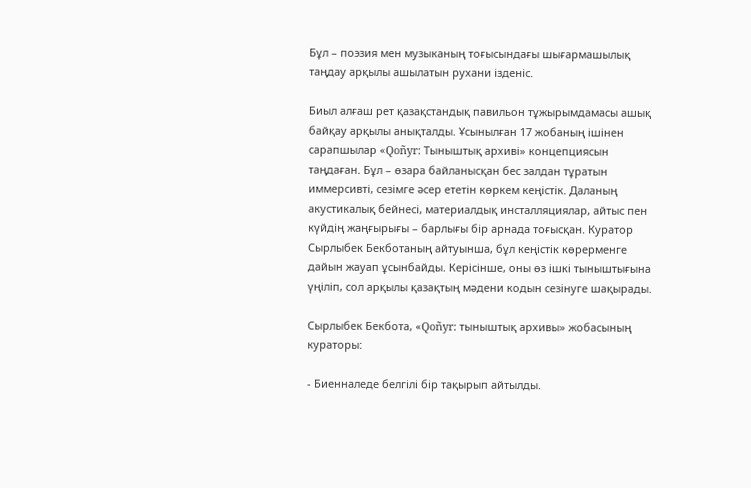Бұл – поэзия мен музыканың тоғысындағы шығармашылық таңдау арқылы ашылатын рухани ізденіс.

Биыл алғаш рет қазақстандық павильон тұжырымдамасы ашық байқау арқылы анықталды. Ұсынылған 17 жобаның ішінен сарапшылар «Qoñyr: Тыныштық архиві» концепциясын таңдаған. Бұл – өзара байланысқан бес залдан тұратын иммерсивті, сезімге әсер ететін көркем кеңістік. Даланың акустикалық бейнесі, материалдық инсталляциялар, айтыс пен күйдің жаңғырығы – барлығы бір арнада тоғысқан. Куратор Сырлыбек Бекботаның айтуынша, бұл кеңістік көрерменге дайын жауап ұсынбайды. Керісінше, оны өз ішкі тыныштығына үңіліп, сол арқылы қазақтың мәдени кодын сезінуге шақырады.

Сырлыбек Бекбота, «Qoñyr: тыныштық архивы» жобасының кураторы:

- Биенналеде белгілі бір тақырып айтылды.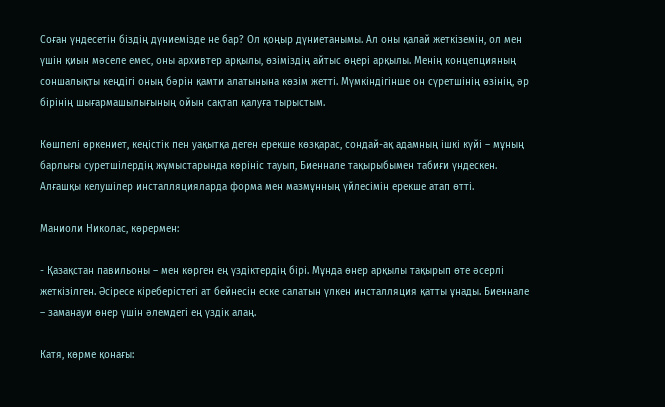Соған үндесетін біздің дүниемізде не бар? Ол қоңыр дүниетанымы. Ал оны қалай жеткіземін, ол мен үшін қиын мәселе емес, оны архивтер арқылы, өзіміздің айтыс өңері арқылы. Менің концепцияның соншалықты кеңдігі оның бәрін қамти алатынына көзім жетті. Мүмкіндігінше он сүретшінің өзінің, әр бірінің шығармашылығының ойын сақтап қалуға тырыстым.

Көшпелі өркениет, кеңістік пен уақытқа деген ерекше көзқарас, сондай-ақ адамның ішкі күйі – мұның барлығы суретшілердің жұмыстарында көрініс тауып, Биеннале тақырыбымен табиғи үндескен. Алғашқы келушілер инсталляцияларда форма мен мазмұнның үйлесімін ерекше атап өтті.

Маниоли Николас, көрермен:

- Қазақстан павильоны – мен көрген ең үздіктердің бірі. Мұнда өнер арқылы тақырып өте әсерлі жеткізілген. Әсіресе кіреберістегі ат бейнесін еске салатын үлкен инсталляция қатты ұнады. Биеннале – заманауи өнер үшін әлемдегі ең үздік алаң.

Катя, көрме қонағы: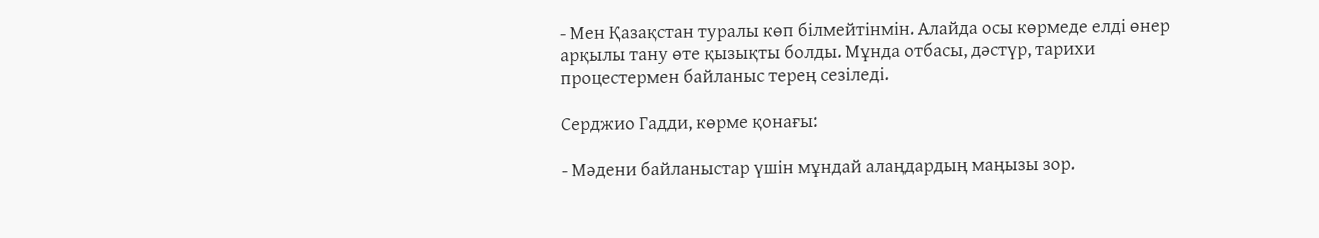- Мен Қазақстан туралы көп білмейтінмін. Алайда осы көрмеде елді өнер арқылы тану өте қызықты болды. Мұнда отбасы, дәстүр, тарихи процестермен байланыс терең сезіледі.

Серджио Гадди, көрме қонағы:

- Мәдени байланыстар үшін мұндай алаңдардың маңызы зор.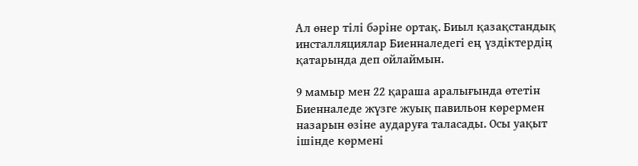Ал өнер тілі бәріне ортақ. Биыл қазақстандық инсталляциялар Биенналедегі ең үздіктердің қатарында деп ойлаймын.

9 мамыр мен 22 қараша аралығында өтетін Биенналеде жүзге жуық павильон көрермен назарын өзіне аударуға таласады. Осы уақыт ішінде көрмені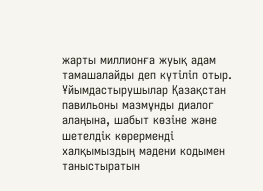жарты миллионға жуық адам тамашалайды деп күтіліп отыр. Ұйымдастырушылар Қазақстан павильоны мазмұнды диалог алаңына, шабыт көзіне және шетелдік көрерменді халқымыздың мәдени кодымен таныстыратын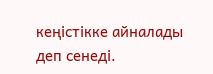кеңістікке айналады деп сенеді.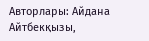Авторлары: Айдана Айтбекқызы,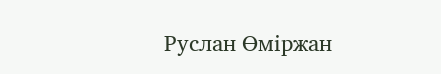Руслан Өміржан